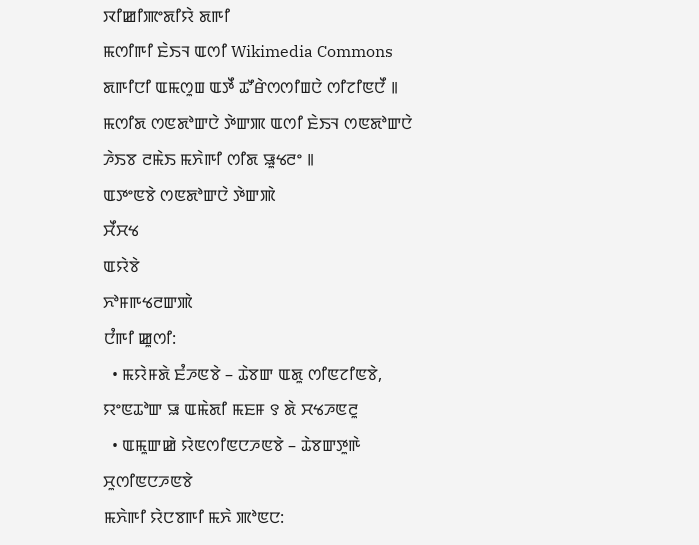ꯋꯤꯀꯤꯄꯦꯗꯤꯌꯥ ꯗꯒꯤ
ꯃꯁꯤꯒꯤ ꯐꯥꯏꯜ ꯑꯁꯤ Wikimedia Commons ꯗꯒꯤꯅꯤ ꯑꯃꯁꯨꯡ ꯑꯇꯩ ꯊꯧꯔꯥꯁꯁꯤꯡꯅꯥ ꯁꯤꯖꯤꯟꯅꯩ ꯫ ꯃꯁꯤꯗ ꯁꯟꯗꯣꯛꯅꯥ ꯇꯥꯛꯄ ꯑꯁꯤ ꯐꯥꯏꯜ ꯁꯟꯗꯣꯛꯅꯥ ꯍꯥꯏꯕ ꯂꯃꯥꯏ ꯃꯈꯥꯒꯤ ꯁꯤꯗ ꯎꯨꯠꯂꯦ ꯫
ꯑꯇꯦꯟꯕꯥ ꯁꯟꯗꯣꯛꯅꯥ ꯇꯥꯛꯄꯥ
ꯆꯩꯆꯠ
ꯑꯌꯥꯕꯥ
ꯈꯣꯝꯒꯠꯂꯛꯄꯥ
ꯅꯪꯒꯤ ꯀꯨꯁꯤ:
  • ꯃꯌꯥꯝꯗꯥ ꯐꯪꯍꯟꯕꯥ – ꯊꯥꯕꯛ ꯑꯗꯨ ꯁꯤꯟꯖꯤꯟꯕꯥ, ꯌꯦꯟꯊꯣꯛ ꯎ ꯑꯃꯥꯗꯤ ꯃꯐꯝ ꯱ ꯗꯥ ꯆꯠꯍꯟꯂꯨ
  • ꯑꯃꯨꯛꯀꯥ ꯌꯥꯟꯁꯤꯟꯅꯍꯟꯕꯥ – ꯊꯥꯕꯛꯇꯨꯒꯥ ꯆꯨꯁꯤꯟꯅꯍꯟꯕꯥ
ꯃꯈꯥꯒꯤ ꯌꯥꯅꯕꯒꯤ ꯃꯈꯥ ꯄꯣꯟꯅ: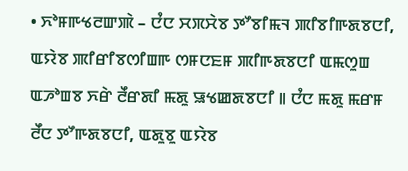• ꯈꯣꯝꯒꯠꯂꯛꯄꯥ – ꯅꯪꯅ ꯆꯞꯆꯥꯕ ꯇꯧꯕꯤꯃꯜ ꯄꯤꯕꯤꯒꯗꯕꯅꯤ, ꯑꯌꯥꯕ ꯄꯤꯔꯤꯕꯁꯤꯡꯒ ꯁꯝꯅꯐꯝ ꯄꯤꯒꯗꯕꯅꯤ ꯑꯃꯁꯨꯡ ꯑꯍꯣꯡꯕ ꯈꯔꯥ ꯂꯩꯔꯗꯤ ꯃꯗꯨ ꯎꯠꯀꯗꯕꯅꯤ ꯫ ꯅꯪꯅ ꯃꯗꯨ ꯃꯔꯝ ꯂꯩꯅ ꯇꯧꯒꯗꯕꯅꯤ, ꯑꯗꯨꯕꯨ ꯑꯌꯥꯕ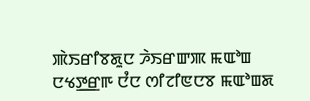ꯄꯥꯏꯔꯤꯕꯗꯨꯅ ꯍꯥꯏꯔꯛꯄ ꯃꯑꯣꯡ ꯅꯠꯇ꯭ꯔꯒ ꯅꯪꯅ ꯁꯤꯖꯤꯟꯅꯕ ꯃꯑꯣꯡꯗ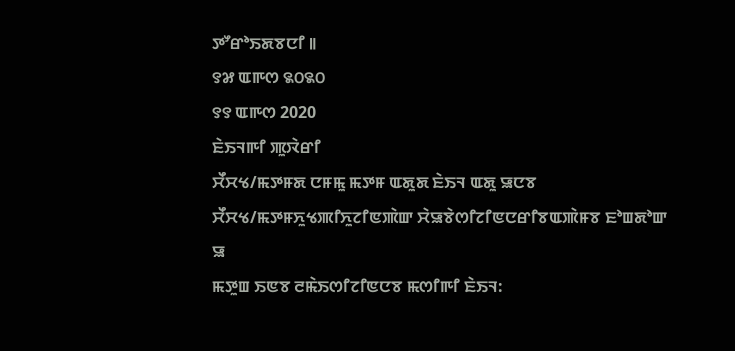ꯇꯧꯔꯣꯏꯗꯕꯅꯤ ꯫
꯱꯷ ꯑꯒꯁ ꯲꯰꯲꯰
꯱꯱ ꯑꯒꯁ 2020
ꯐꯥꯏꯜꯒꯤ ꯄꯨꯋꯥꯔꯤ
ꯆꯩꯆꯠ/ꯃꯇꯝꯗ ꯅꯝꯃꯨ ꯃꯇꯝ ꯑꯗꯨꯗ ꯐꯥꯏꯜ ꯑꯗꯨ ꯎꯅꯕ
ꯆꯩꯆꯠ/ꯃꯇꯝꯈꯨꯠꯄꯤꯈꯨꯖꯤꯟꯄꯥꯛ ꯆꯥꯎꯕꯥꯁꯤꯖꯤꯟꯅꯔꯤꯕꯑꯄꯥꯝꯕ ꯐꯣꯡꯗꯣꯛ ꯎ
ꯃꯇꯨꯡ ꯏꯟꯕ ꯂꯃꯥꯏꯁꯤꯖꯤꯟꯅꯕ ꯃꯁꯤꯒꯤ ꯐꯥꯏꯜ: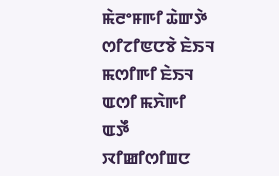ꯃꯥꯂꯦꯝꯒꯤ ꯊꯥꯛꯇꯥ ꯁꯤꯖꯤꯟꯅꯕꯥ ꯐꯥꯏꯜ
ꯃꯁꯤꯒꯤ ꯐꯥꯏꯜ ꯑꯁꯤ ꯃꯈꯥꯒꯤ ꯑꯇꯩ ꯋꯤꯀꯤꯁꯤꯡꯅ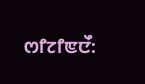ꯁꯤꯖꯤꯟꯅꯩ: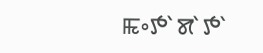ꯃꯦꯇꯥꯗꯥꯇꯥ